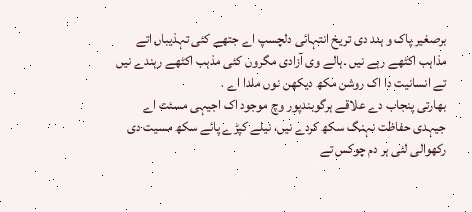برصغیر پاک و ہند دی تریخ انتہائی دلچسپ اے جتھے کئی تہذیباں اتے مذاہب اکٹھے رہے نیں ۔ہالے وی آزادی مگروں کئی مذہب اکٹھے رہندے نیں تے انسانیت دا اک روشن مکھ دیکھن نوں ملدا اے ۔
بھارتی پنجاب دے علاقے ہرگوبندپور وچ موجود اک اجیہی مسئت اے جیہدی حفاظت نہنگ سکھ کردے نیں، نیلے کپڑے پائے سکھ مسیت دی رکھوالی لئی ہر دم چوکس تے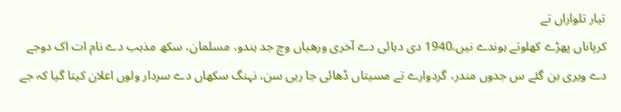تیار تلواراں تے
کرپاناں پھڑے کھلوتے ہوندے نیں،1940 دی دہائی دے آخری ورھیاں وچ جد ہندو، مسلمان، سکھ مذہب دے نام ات اک دوجے دے ویری بن گئے س جدوں مندر، گردوارے تے مسیتاں ڈھائی جا رہی سن، نہنگ سکھاں دے سردار ولوں اعلان کیتا گیا کہ جے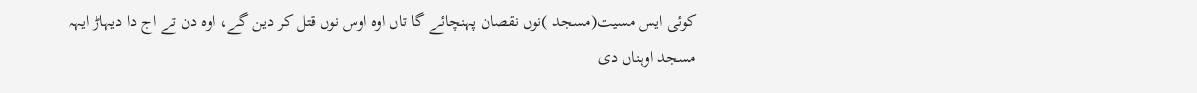کوئی ایس مسیت(مسجد )نوں نقصان پہنچائے گا تاں اوہ اوس نوں قتل کر دین گے، اوہ دن تے اج دا دیہاڑ ایہہ مسجد اوہناں دی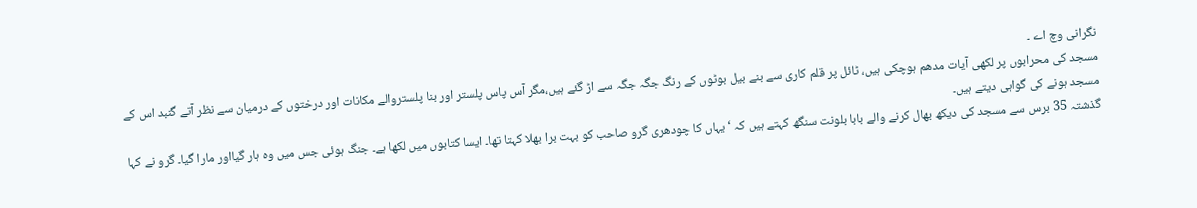نگرانی وچ اے ۔
مسجد کی محرابوں پر لکھی آیات مدھم ہوچکی ہیں، ٹائل پر قلم كاری سے بنے بیل بوٹوں کے رنگ جگہ جگہ سے اڑ گئے ہیں،مگر آس پاس پلستر اور بنا پلستروالے مکانات اور درختوں کے درمیان سے نظر آتے گنبد اس کے مسجد ہونے کی گواہی دیتے ہیں۔
گذشتہ 35 برس سے مسجد کی دیکھ بھال کرنے والے بابا بلونت سنگھ کہتے ہیں کہ ‘یہاں کا چودھری گرو صاحب کو بہت برا بھلا کہتا تھا۔ ایسا کتابوں میں لکھا ہے۔ جنگ ہوئی جس میں وہ ہار گیااور مارا گیا۔ گرو نے کہا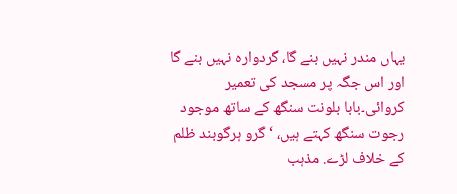یہاں مندر نہیں بنے گا، گردوارہ نہیں بنے گا اور اس جگہ پر مسجد کی تعمیر کروائی۔بابا بلونت سنگھ کے ساتھ موجود رجوت سنگھ کہتے ہیں، ‘گرو ہرگوبند ظلم کے خلاف لڑے. مذہب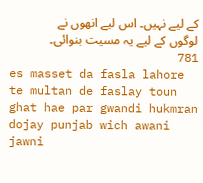کے لیے نہیں۔ اس لیے انھوں نے لوگوں کے لیے یہ مسیت بنوائی۔
781
es masset da fasla lahore te multan de faslay toun ghat hae par gwandi hukmran dojay punjab wich awani jawni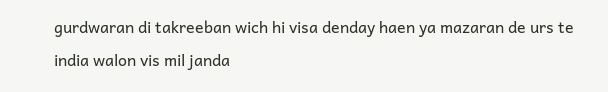gurdwaran di takreeban wich hi visa denday haen ya mazaran de urs te india walon vis mil janda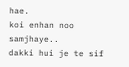hae.
koi enhan noo samjhaye..
dakki hui je te sif